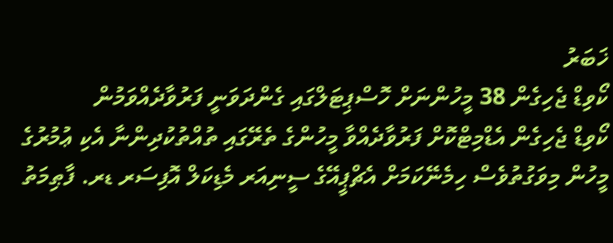ޚަބަރު
ކޯވިޑް ޖެހިގެން 38 މީހުންނަށް ހޮސްޕިޓަލްގައި ގެންދަވަނީ ފަރުވާދެއްވަމުން
ކޯވިޑް ޖެހިގެން އެޑްމިޓްކޮށް ފަރުވާދެއްވާ މީހުންގެ ތެރޭގައި ތުއްތުކުދިންނާ އެކި ޢުމުރުގެ މީހުން މިވަގުތުވެސް ހިމެނޭކަމަށް އެޗްޕީއޭގެ ސީނިއަރ މެޑިކަލް އޮފިސަރ ޑރ. ފާޠިމަތު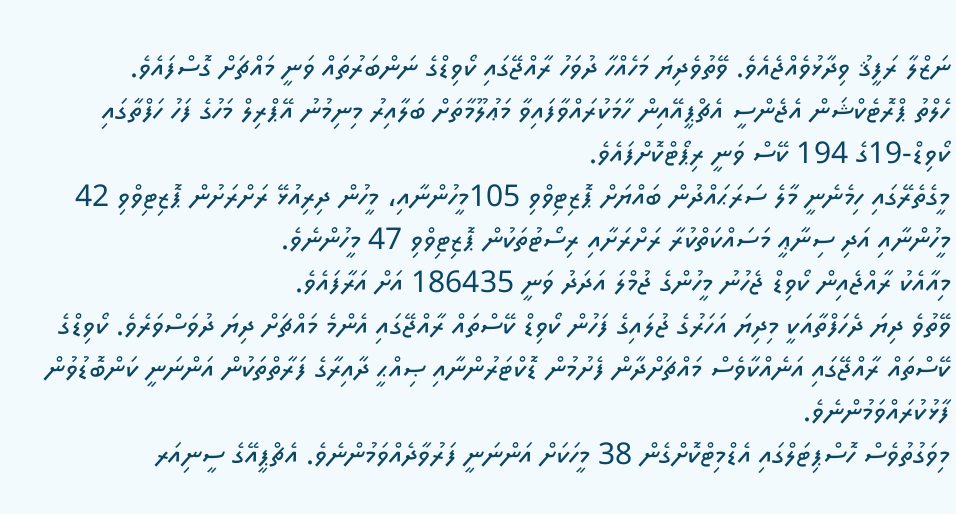ނަޒްލާ ރަފީޤު ވިދާޅުވެއްޖެއެވެ. ވޭތުވެދިޔަ މަހެއްހާ ދުވަހު ރާއްޖޭގައި ކޯވިޑްގެ ނަންބަރުތައް ވަނީ މައްޗަށް ގޮސްފައެވެ.
ހެލްތު ޕްރޮޓެކްޝަން އެޖެންސީ އެޗްޕީއޭއިން ހާމަކުރައްވާފައިވާ މަޢުލޫމާތަށް ބަލާއިރު މިނިމުނު އޭޕްރިލް މަހުގެ ފަހު ހަފްތާގައި ކޯވިޑް-19ގެ 194 ކޭސް ވަނީ ރިޕޯޓްކޮށްފައެވެ.
މީގެތެރޭގައި ހިމެނެނީ މާލެ ސަރަޙައްދުން ބައްޔަށް ޕޮޒިޓިވްވި 105މީހުންނާއި، މީހުން ދިރިއުޅޭ ރަށްރަށުން ޕޮޒިޓިވްވި 42 މީހުންނާއި އަދި ސިނާޢީ މަސައްކަތްކުރާ ރަށްރަށާއި ރިސޯޓުތަކުން ޕޮޒިޓިވްވި 47 މީހުންނެވެ.
މިއާއެކު ރާއްޖެއިން ކޯވިޑް ޖެހުނު މީހުންގެ ޖުމްލަ އަދަދު ވަނީ 186435 އަށް އަރާފައެވެ.
ވޭތުވެ ދިޔަ ދެހަފްތާއަކީ މިދިޔަ އަހަރުގެ ޖުލައިގެ ފަހުން ކޯވިޑް ކޭސްތައް ރާއްޖޭގައި އެންމެ މައްޗަށް ދިޔަ ދުވަސްވަރެވެ. ކޯވިޑްގެ ކޭސްތައް ރާއްޖޭގައި އަނެއްކާވެސް މައްޗަށްދާން ފެށުމުން ޑޮކްޓަރުންނާއި ޞިއްޙީ ދާއިރާގެ ފަރާތްތަކުން އަންނަނީ ކަންބޮޑުވުން ފާޅުކުރައްވަމުންނެވެ.
މިވަގުތުވެސް ހޮސްޕިޓަލްގައި އެޑްމިޓްކޮށްގެން 38 މީހަކަށް އަންނަނީ ފަރުވާދެއްވަމުންނެވެ. އެޗްޕީއޭގެ ސީނިއަރ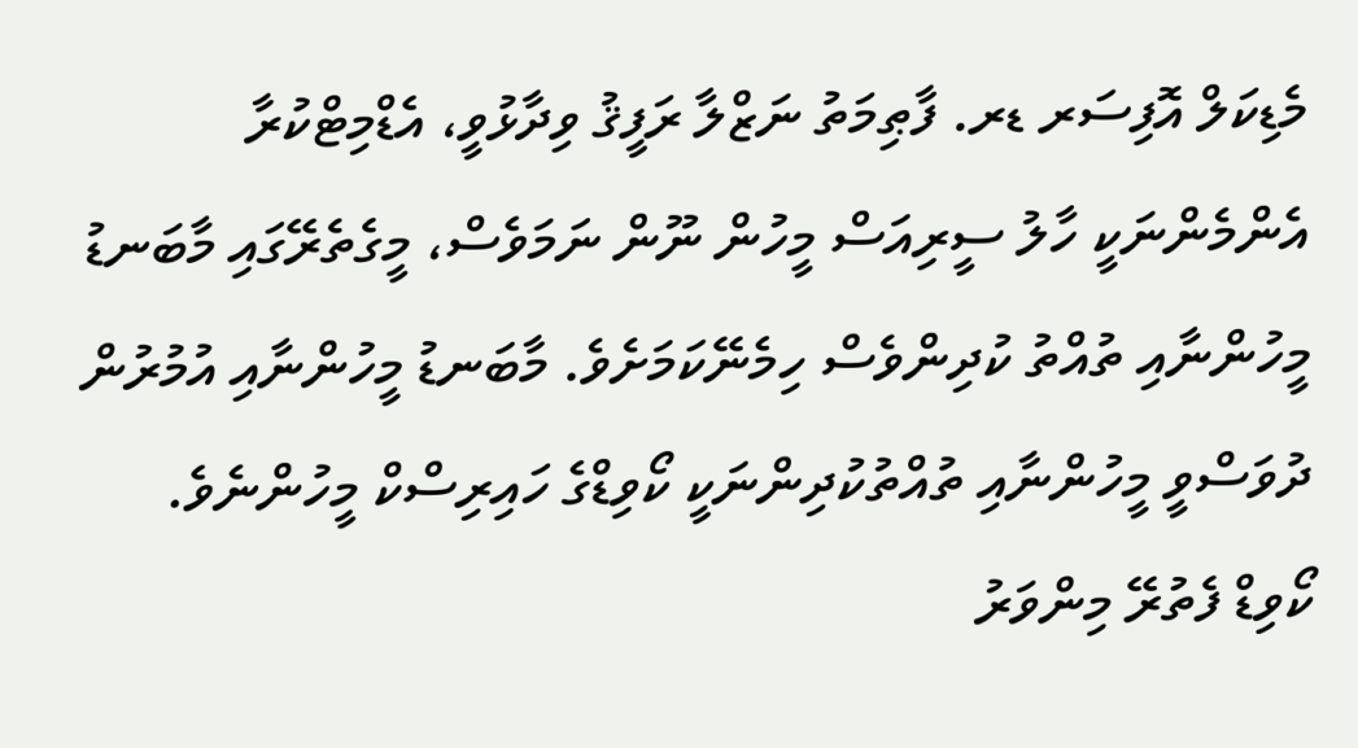މެޑިކަލް އޮފިސަރ ޑރ. ފާޠިމަތު ނަޒްލާ ރަފީޤު ވިދާޅުވީ، އެޑްމިޓްކުރާ އެންމެންނަކީ ހާލު ސީރިއަސް މީހުން ނޫން ނަމަވެސް، މީގެތެރޭގައި މާބަނޑު މީހުންނާއި ތުއްތު ކުދިންވެސް ހިމެނޭކަމަށެވެ. މާބަނޑު މީހުންނާއި އުމުރުން ދުވަސްވީ މީހުންނާއި ތުއްތުކުދިންނަކީ ކޯވިޑްގެ ހައިރިސްކް މީހުންނެވެ.
ކޯވިޑް ފެތުރޭ މިންވަރު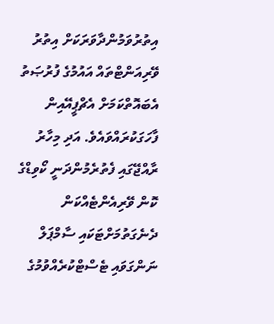އިތުރުވަމުންދާވަރަކަށް އިތުރު ވޭރިއަންޓްތައް އައުމުގެ ފުރުޞަތު އެބައޮތްކަމަށް އެޗްޕީއޭއިން ފާހަގަކުރައްވައެވެ. އަދި މިހާރު ރާއްޖޭގައި ފެތުރެމުންދަނީ ކޯވިޑްގެ ކޮން ވޭރިއެންޓެއްކަން ދެނެގަތުމަށްޓަކައި ސާމްޕަލް ނަންގަވައި ޓެސްޓްކުރެއްވުމުގެ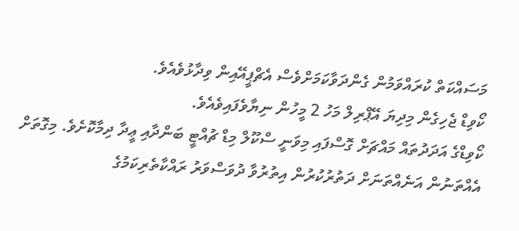މަސައްކަތް ކުރައްވަމުން ގެންދަވާކަމަށްވެސް އެޗްޕީއޭއިން ވިދާޅުވެއެވެ.
ކޯވިޑް ޖެހިގެން މިދިޔަ އޭޕްރިލް މަހު 2 މީހުން ނިޔާވެފައިވެއެވެ.
ކޯވިޑްގެ އަދަދުތައް މައްޗަށް ގޮސްފައި މިވަނީ ސްކޫލް މިޑް ޗުއްޓީ ބަންދާއި ޢީދާ ދިމާކޮށެވެ. މިގޮތަށް އެއްތަނުން އަނެއްތަނަށް ދަތުރުކުރުން އިތުރުވާ ދުވަސްވަރު ރައްކާތެރިކަމުގެ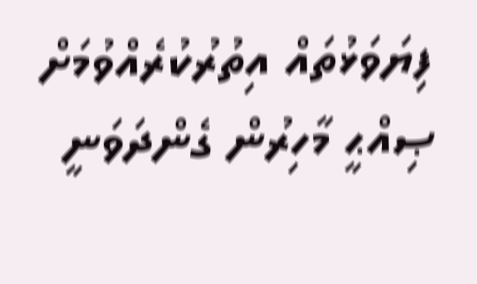ފިޔަވަޅުތައް އިތުރުކުރެއްވުމަށް ޞިއްޙީ މާހިރުން ގެންދަވަނީ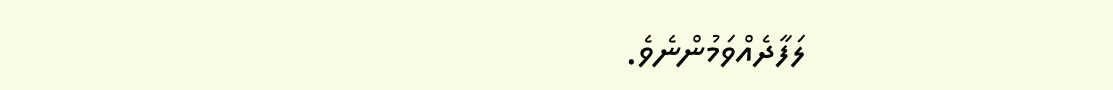ލަފާދެއްވަމުންނެވެ.